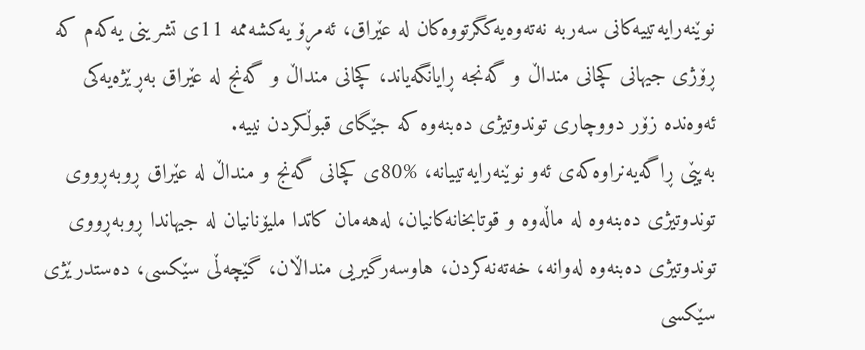نوێنەرایەتییەکانی سەربە نەتەوەیەکگرتووەکان لە عێراق، ئەمڕۆ یەکشەممە 11ی تشرینی یەکەم کە ڕۆژی جیهانی کچانی منداڵ و گەنجە ڕایانگەیاند، کچانی منداڵ و گەنج لە عێراق بەڕێژەیەکی ئەوەندە زۆر دووچاری توندوتیژی دەبنەوە کە جێگای قبوڵكردن نییە.
بەپێی ڕاگەیەنراوەکەی ئەو نوێنەرایەتییانە، %80ی كچانی گەنج و منداڵ لە عێراق ڕوبەڕووی توندوتیژی دەبنەوە لە ماڵەوە و قوتابخانەکانیان، لەهەمان کاتدا ملیۆنانیان لە جیهاندا ڕوبەڕووی توندوتیژی دەبنەوە لەوانە، خەتەنەکردن، هاوسەرگیریی منداڵان، گێچەڵی سێکسی، دەستدرێژی سێکسی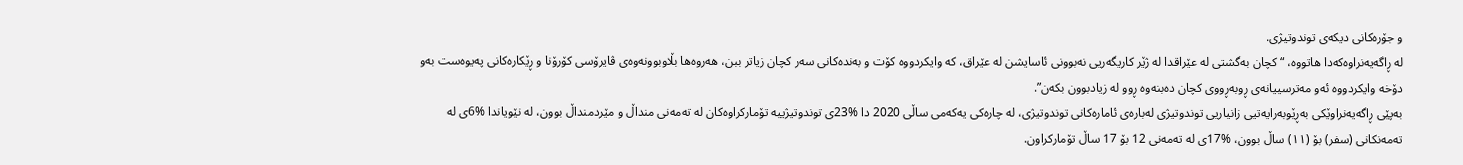و جۆرەکانی دیکەی توندوتیژی.
لە ڕاگەیەنراوەکەدا هاتووە، “کچان بەگشتی لە عێراقدا لە ژێر کاریگەریی نەبوونی ئاسایشن لە عێراق، کە وایکردووە کۆت و بەندەکانی سەر کچان زیاتر ببن، هەروەها بڵاوبوونەوەی ڤایرۆسی کۆرۆنا و ڕێکارەکانی پەیوەست بەو دۆخە وایکردووە ئەو مەترسییانەی ڕوبەڕووی کچان دەبنەوە ڕوو لە زیادبوون بكەن”.
بەپێی ڕاگەیەنراوێکی بەڕێوبەرایەتیی زانیاریی توندوتیژی لەبارەی ئامارەکانی توندوتیژی، لە چارەکی یەکەمی ساڵی 2020 دا %23ی توندوتیژییە تۆمارکراوەکان لە تەمەنی منداڵ و مێردمنداڵ بوون، لە نێویاندا %6ی لە تەمەنکانی (سفر) بۆ (١١) ساڵ بوون، %17ی لە تەمەنی 12 بۆ 17 ساڵ تۆمارکراون.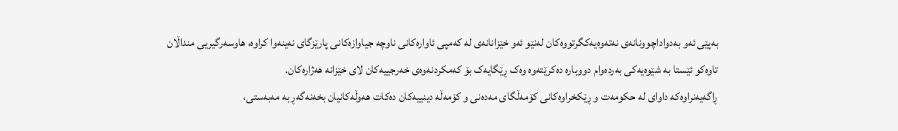بەپێی ئەو بەدواداچوونانەی نەتەوەیەکگرتووەکان لەنێو ئەو خێزانانەی لە کەمپی ئاوارەکانی ناوچە جیاوازەکانی پارێزگای نەینەوا کراوە، هاوسەرگیریی منداڵان تاوەکو ئێستا بە شێوەیەکی بەردەوام دووبارە دەکرێتەوە وەک ڕێگایەک بۆ کەمکردنەوەی خەرجییەکان لای خێزانە هەژارەکان.
ڕاگەیەنراوەکە داوای لە حکومەت و ڕێکخراوەکانی کۆمەڵگای مەدەنی و کۆمەڵە دینییەکان دەکات هەوڵەکانیان بخەنەگەڕ بە مەبەستی،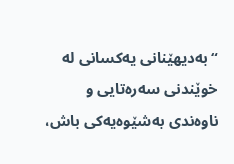“بەدیهێنانی یەکسانی لە خوێندنی سەرەتایی و ناوەندی بەشێوەیەکی باش،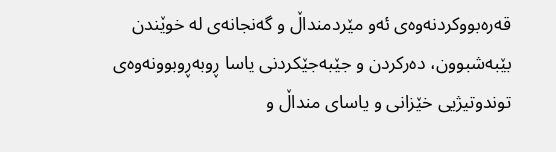قەرەبووکردنەوەی ئەو مێردمنداڵ و گەنجانەی لە خوێندن بێبەشبوون، دەرکردن و جێبەجێکردنی یاسا ڕوبەڕوبوونەوەی توندوتیژیی خێزانی و یاسای منداڵ و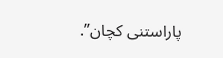پاراستنی کچان”.